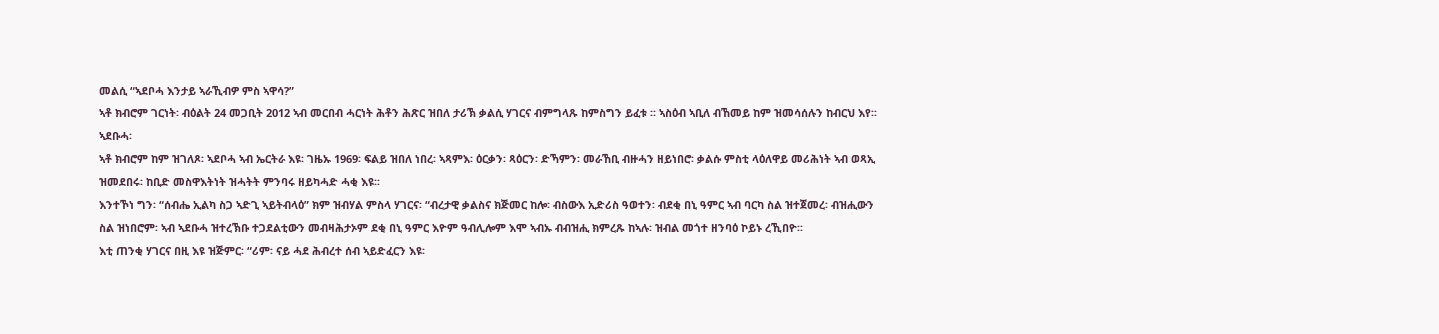መልሲ “ኣደቦሓ እንታይ ኣራኺብዎ ምስ ኣዋሳ?”
ኣቶ ክብሮም ገርነት፡ ብዕልት 24 መጋቢት 2012 ኣብ መርበብ ሓርነት ሕቶን ሕጽር ዝበለ ታሪኽ ቃልሲ ሃገርና ብምግላጹ ከምስግን ይፈቱ ፡፡ ኣስዕብ ኣቢለ ብኸመይ ከም ዝመሳሰሉን ከብርህ እየ፡፡
ኣደቡሓ፡
ኣቶ ክብሮም ከም ዝገለጾ፡ ኣደቦሓ ኣብ ኤርትራ እዩ፡ ገዜኡ 1969፡ ፍልይ ዝበለ ነበረ፡ ኣጻምእ፡ ዕርቃን፡ ጻዕርን፡ ድኻምን፡ መራኸቢ ብዙሓን ዘይነበሮ፡ ቃልሱ ምስቲ ላዕለዋይ መሪሕነት ኣብ ወጻኢ ዝመደበሩ፡ ከቢድ መስዋእትነት ዝሓትት ምንባሩ ዘይካሓድ ሓቂ እዩ፡፡
እንተኾነ ግን፡ “ሰብሔ ኢልካ ስጋ ኣድጊ ኣይትብላዕ” ክም ዝብሃል ምስላ ሃገርና፡ “ብረታዊ ቃልስና ክጅመር ከሎ፡ ብስውእ ኢድሪስ ዓወተን፡ ብደቂ በኒ ዓምር ኣብ ባርካ ስል ዝተጀመረ፡ ብዝሒውን ስል ዝነበሮም፡ ኣብ ኣደቡሓ ዝተረኽቡ ተጋደልቲውን መብዛሕታኦም ደቂ በኒ ዓምር እዮም ዓብሊሎም እሞ ኣብኡ ብብዝሒ ክምረጹ ከኣሉ፡ ዝብል መጎተ ዘንባዕ ኮይኑ ረኺበዮ፡፡
እቲ ጠንቂ ሃገርና በዚ እዩ ዝጅምር፡ “ሪም፡ ናይ ሓደ ሕብረተ ሰብ ኣይድፈርን እዩ፡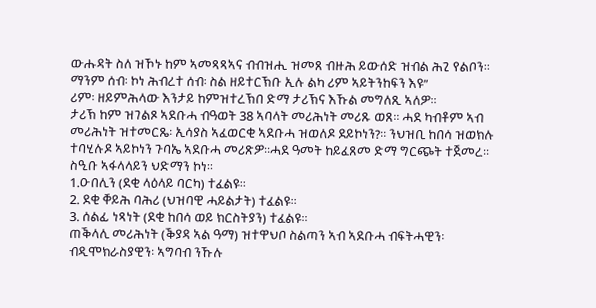ውሑዳት ስለ ዝኾኑ ከም ኣመጻጻኣና ብብዝሒ ዝመጸ ብዙሕ ይውሰድ ዝብል ሕጊ የልቦን፡፡ ማንም ሰብ፡ ኮነ ሕብረተ ሰብ፡ ስል ዘይተርኽቡ ኢሉ ልካ ሪም ኣይትንከፍን እዩ”
ሪም፡ ዘይምሕላው እንታይ ከምዝተረኽበ ድማ ታሪኽና እኹል መግለጺ ኣለዎ፡፡
ታሪኽ ከም ዝገልጾ ኣደቡሓ ብዓወት 38 ኣባላት መሪሕነት መሪጹ ወጸ፡፡ ሓደ ካብቶም ኣብ መሪሕነት ዝተመርጼ፡ ኢሳያስ ኣፈወርቂ ኣደቡሓ ዝወለዶ ደይኮነን?፡፡ ንህዝቢ ከበሳ ዝወክሉ ተባሂሉዶ ኣይኮነን ጉባኤ ኣደቡሓ መሪጽዎ፡፡ሓደ ዓመት ከይፈጸመ ድማ ግርጭት ተጀመረ፡፡ ስዒቡ ኣፋላላይን ህድማን ኮነ፡፡
1.ዑበሊን (ደቂ ላዕላይ ባርካ) ተፈልዩ፡፡
2. ደቂ ቐይሕ ባሕሪ (ህዝባዊ ሓይልታት) ተፈልዩ፡፡
3. ሰልፊ ነጻነት (ደቂ ከበሳ ወይ ክርስትያን) ተፈልዩ፡፡
ጠቕላሊ መሪሕነት (ቕያዳ ኣል ዓማ) ዝተዋህቦ ስልጣን ኣብ ኣደቡሓ ብፍትሓዊን፡ብዲሞክራስያዊን፡ ኣግባብ ንኹሉ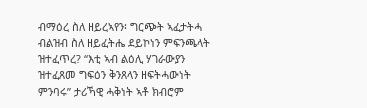ብማዕረ ስለ ዘይረኣየን፡ ግርጭት ኣፈታትሓ ብልዝብ ስለ ዘይፈትሔ ደይኮነን ምፍንጫላት ዝተፈጥረ? “እቲ ኣብ ልዕሊ ሃገራውያን ዝተፈጸመ ግፍዕን ቅንጸላን ዘፍትሓውነት ምንባሩ” ታሪኻዊ ሓቅነት ኣቶ ክብሮም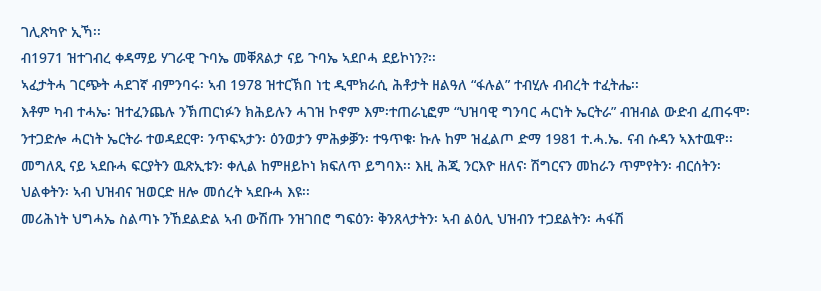ገሊጽካዮ ኢኻ፡፡
ብ1971 ዝተገብረ ቀዳማይ ሃገራዊ ጉባኤ መቐጸልታ ናይ ጉባኤ ኣደቦሓ ደይኮነን?፡፡
ኣፈታትሓ ገርጭት ሓደገኛ ብምንባሩ፡ ኣብ 1978 ዝተርኽበ ነቲ ዲሞክራሲ ሕቶታት ዘልዓለ “ፋሉል” ተብሂሉ ብብረት ተፈትሔ፡፡
እቶም ካብ ተሓኤ፡ ዝተፈንጨሉ ንኽጠርነፉን ክሕይሉን ሓገዝ ኮኖም እም፡ተጠራኒፎም “ህዝባዊ ግንባር ሓርነት ኤርትራ” ብዝብል ውድብ ፈጠሩሞ፡ ንተጋድሎ ሓርነት ኤርትራ ተወዳደርዋ፡ ንጥፍኣታን፡ ዕንወታን ምሕቃቓን፡ ተዓጥቁ፡ ኩሉ ከም ዝፈልጦ ድማ 1981 ተ.ሓ.ኤ. ናብ ሱዳን ኣእተዉዋ፡፡
መግለጺ ናይ ኣደቡሓ ፍርያትን ዉጽኢቱን፡ ቀሊል ከምዘይኮነ ክፍለጥ ይግባእ፡፡ እዚ ሕጂ ንርእዮ ዘለና፡ ሽግርናን መከራን ጥምየትን፡ ብርሰትን፡ህልቀትን፡ ኣብ ህዝብና ዝወርድ ዘሎ መሰረት ኣደቡሓ እዩ፡፡
መሪሕነት ህግሓኤ ስልጣኑ ንኸደልድል ኣብ ውሽጡ ንዝገበሮ ግፍዕን፡ ቅንጸላታትን፡ ኣብ ልዕሊ ህዝብን ተጋደልትን፡ ሓፋሽ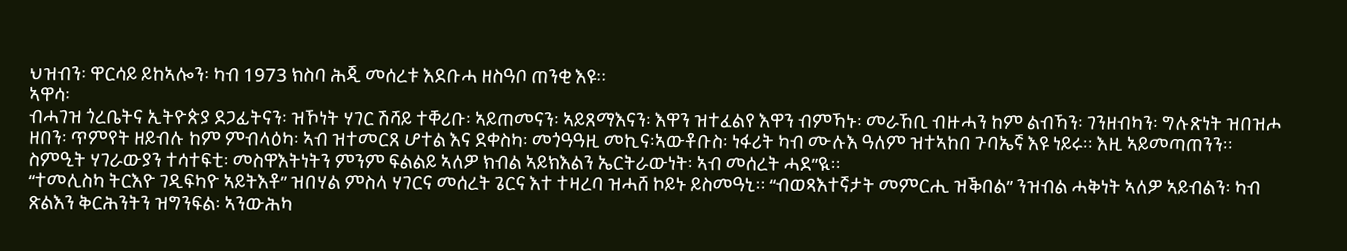ህዝብን፡ ዋርሳይ ይከኣሎን፡ ካብ 1973 ክስባ ሕጂ መሰረቱ እደቡሓ ዘስዓቦ ጠንቂ እዩ፡፡
ኣዋሳ፡
ብሓገዝ ጎረቤትና ኢትዮጵያ ደጋፊትናን፡ ዝኾነት ሃገር ሽሻይ ተቐሪቡ፡ ኣይጠመናን፡ ኣይጸማእናን፡ እዋን ዝተፈልየ እዋን ብምኻኑ፡ መራኸቢ ብዙሓን ከም ልብኻን፡ ገንዘብካን፡ ግሉጽነት ዝበዝሖ ዘበን፡ ጥምየት ዘይብሉ ከም ምብላዕካ፡ ኣብ ዝተመርጸ ሆተል እና ደቀስካ፡ መጎዓዓዚ መኪና፡ኣውቶቡስ፡ ነፋሪት ካብ ሙሉእ ዓለም ዝተኣከበ ጉባኤኛ እዩ ነይሩ፡፡ እዚ ኣይመጣጠንን፡፡
ስምዒት ሃገራውያን ተሳተፍቲ፡ መስዋእትነትን ምንም ፍልልይ ኣለዎ ክብል ኣይክእልን ኤርትራውነት፡ ኣብ መሰረት ሓደ”ዪ፡፡
“ተመሊስካ ትርእዮ ገዲፍካዮ ኣይትእቶ” ዝበሃል ምስላ ሃገርና መሰረት ጌርና እተ ተዛረባ ዝሓሸ ኮይኑ ይስመዓኒ፡፡ “ብወጻእተኛታት መምርሒ ዝቕበል” ንዝብል ሓቅነት ኣለዎ ኣይብልን፡ ካብ ጽልእን ቅርሕንትን ዝግንፍል፡ ኣንውሕካ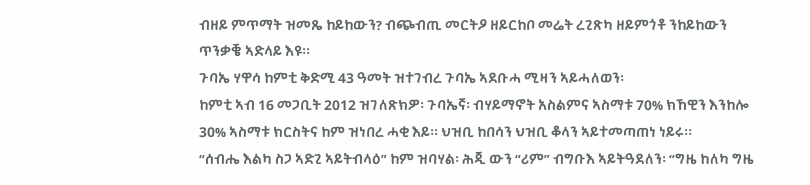ብዘይ ምጥማት ዝመጼ ከይከውን? ብጭብጢ መርትዖ ዘይርከቦ መሬት ረጊጽካ ዘይምጎቶ ንከይከውን ጥንቃቔ ኣድላይ እዩ፡፡
ጉባኤ ሃዋሳ ከምቲ ቅድሚ 43 ዓመት ዝተገብረ ጉባኤ ኣደቡሓ ሚዛን ኣይሓለወን፡
ከምቲ ኣብ 16 መጋቢት 2012 ዝገለጽክዎ፡ ጉባኤኛ፡ ብሃይማኖት አስልምና ኣስማቱ 70% ክኸዊን እንከሎ 30% ኣስማቱ ክርስትና ከም ዝነበረ ሓቂ እይ፡፡ ህዝቢ ከበሳን ህዝቢ ቆላን ኣይተመጣጠነ ነይሩ፡፡
“ሰብሔ እልካ ስጋ ኣድጊ ኣይትብላዕ” ከም ዝባሃል፡ ሕጂ ውን “ሪም” ብግቡእ ኣይትዓደለን፡ “ግዜ ከለካ ግዜ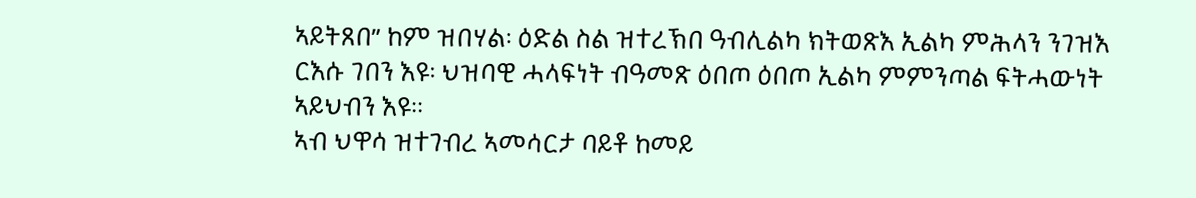ኣይትጸበ” ከም ዝበሃል፡ ዕድል ስል ዝተረኽበ ዓብሊልካ ክትወጽእ ኢልካ ምሕላን ንገዝእ ርእሱ ገበን እዩ፡ ህዝባዊ ሓላፍነት ብዓመጽ ዕበጦ ዕበጦ ኢልካ ምምንጣል ፍትሓውነት ኣይህብን እዩ፡፡
ኣብ ህዋሳ ዝተገብረ ኣመሳርታ ባይቶ ከመይ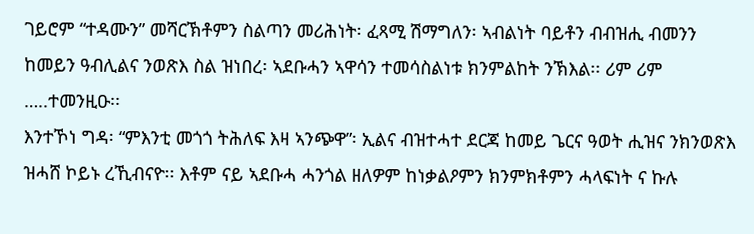ገይሮም “ተዳሙን” መሻርኽቶምን ስልጣን መሪሕነት፡ ፈጻሚ ሽማግለን፡ ኣብልነት ባይቶን ብብዝሒ ብመንን ከመይን ዓብሊልና ንወጽእ ስል ዝነበረ፡ ኣደቡሓን ኣዋሳን ተመሳስልነቱ ክንምልከት ንኽእል፡፡ ሪም ሪም …..ተመንዚዑ፡፡
እንተኾነ ግዳ፡ “ምእንቲ መጎጎ ትሕለፍ እዛ ኣንጭዋ”፡ ኢልና ብዝተሓተ ደርጃ ከመይ ጌርና ዓወት ሒዝና ንክንወጽእ ዝሓሸ ኮይኑ ረኺብናዮ፡፡ እቶም ናይ ኣደቡሓ ሓንጎል ዘለዎም ከነቃልዖምን ክንምክቶምን ሓላፍነት ና ኩሉ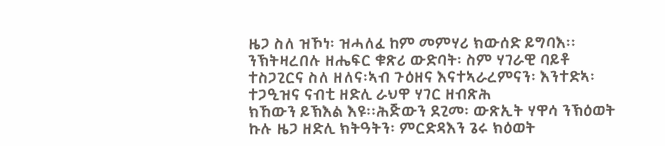ዜጋ ስለ ዝኾነ፡ ዝሓለፈ ከም መምሃሪ ክውሰድ ይግባእ፡፡
ንኽትዛረበሉ ዘሔፍር ቁጽሪ ውድባት፡ ስም ሃገራዊ ባይቶ ተስጋጊርና ስለ ዘለና፡ኣብ ጉዕዘና እናተኣራረምናን፡ እንተድኣ፡ ተጋዒዝና ናብቲ ዘድሊ ራህዋ ሃገር ዘብጽሕ
ክኸውን ይኽእል እዩ፡፡ሕጅውን ደጊመ፡ ውጽኢት ሃዋሳ ንኽዕወት ኩሉ ዜጋ ዘድሊ ክትዓትን፡ ምርድዳእን ጌሩ ክዕወት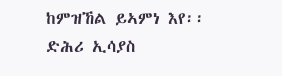ከምዝኸል ይኣምነ እየ፡፡
ድሕሪ ኢሳያስ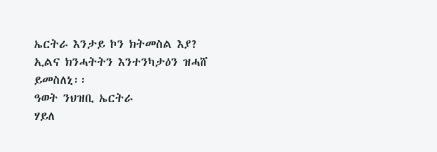ኤርትራ እንታይ ኮን ክትመስል እያ?
ኢልና ክንሓትትን እንተንካታዕን ዝሓሸ ይመስለኒ፡፡
ዓወት ንህዝቢ ኤርትራ
ሃይለ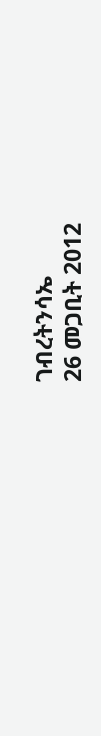ገብረትንሳኤ
26 መጋቢት 2012